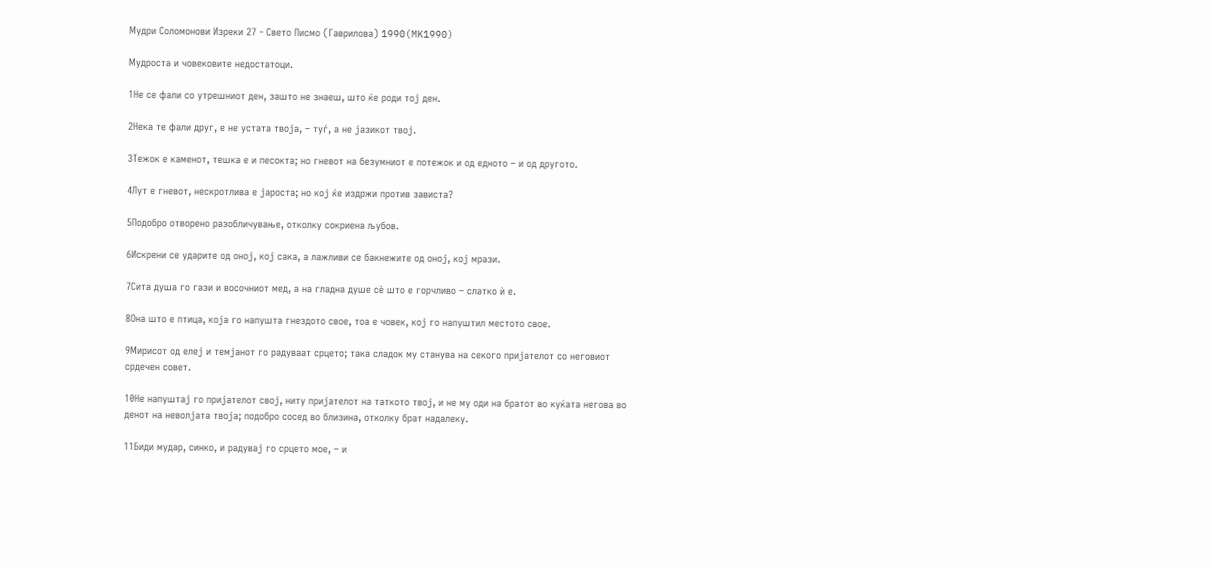Мудри Соломонови Изреки 27 - Свето Писмо (Гаврилова) 1990(MK1990)

Мудроста и човековите недостатоци.

1Не се фали со утрешниот ден, зашто не знаеш, што ќе роди тој ден.

2Нека те фали друг, е не устата твоја, – туѓ, а не јазикот твој.

3Тежок е каменот, тешка е и песокта; но гневот на безумниот е потежок и од едното – и од другото.

4Лут е гневот, нескротлива е јароста; но кој ќе издржи против зависта?

5Подобро отворено разобличување, отколку сокриена љубов.

6Искрени се ударите од оној, кој сака, а лажливи се бакнежите од оној, кој мрази.

7Сита душа го гази и восочниот мед, а на гладна душе сѐ што е горчливо – слатко ѝ е.

8Она што е птица, која го напушта гнездото свое, тоа е човек, кој го напуштил местото свое.

9Мирисот од елеј и темјанот го радуваат срцето; така сладок му станува на секого пријателот со неговиот срдечен совет.

10Не напуштај го пријателот свој, ниту пријателот на таткото твој, и не му оди на братот во куќата негова во денот на неволјата твоја; подобро сосед во близина, отколку брат надалеку.

11Биди мудар, синко, и радувај го срцето мое, – и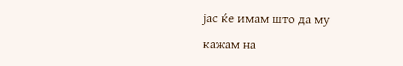јас ќе имам што да му кажам на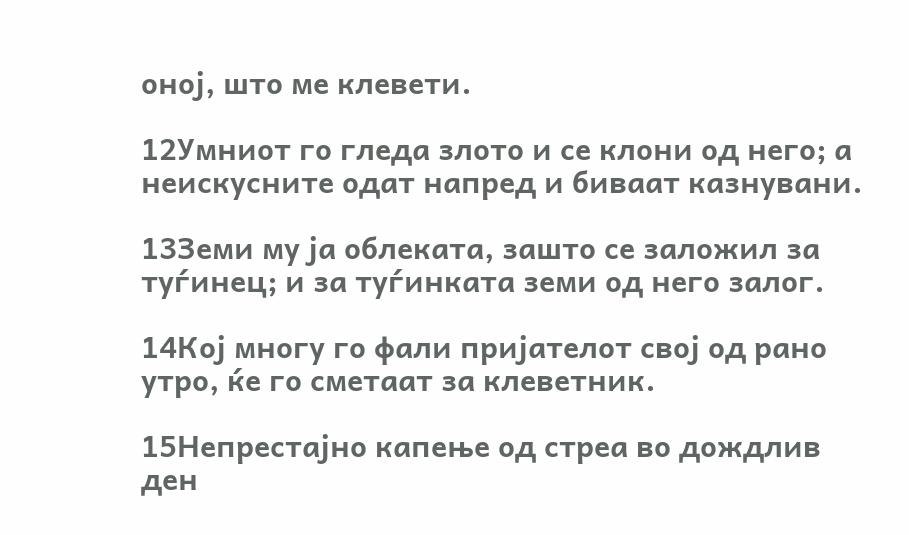оној, што ме клевети.

12Умниот го гледа злото и се клони од него; а неискусните одат напред и биваат казнувани.

13Земи му ја облеката, зашто се заложил за туѓинец; и за туѓинката земи од него залог.

14Кој многу го фали пријателот свој од рано утро, ќе го сметаат за клеветник.

15Непрестајно капење од стреа во дождлив ден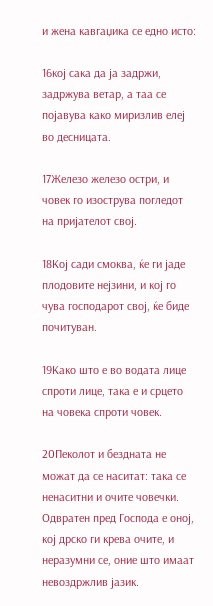и жена кавгаџика се едно исто:

16кој сака да ја задржи, задржува ветар, а таа се појавува како миризлив елеј во десницата.

17Железо железо остри, и човек го изострува погледот на пријателот свој.

18Кој сади смоква, ќе ги јаде плодовите нејзини, и кој го чува господарот свој, ќе биде почитуван.

19Како што е во водата лице спроти лице, така е и срцето на човека спроти човек.

20Пеколот и бездната не можат да се наситат: така се ненаситни и очите човечки. Одвратен пред Господа е оној, кој дрско ги крева очите, и неразумни се, оние што имаат невоздржлив јазик.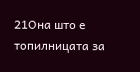21Она што е топилницата за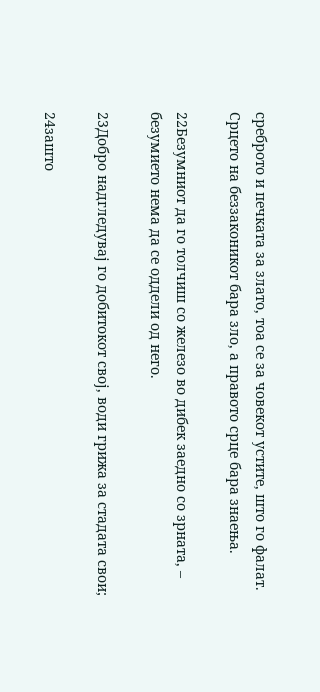среброто и печката за злато, тоа се за човекот устите, што го фалат. Срцето на беззаконикот бара зло, а правото срце бара знаења.

22Безумниот да го толчиш со железо во дибек заедно со зрната, – безумието нема да се оддели од него.

23Добро надгледувај го добитокот свој, води грижа за стадата свои;

24зашто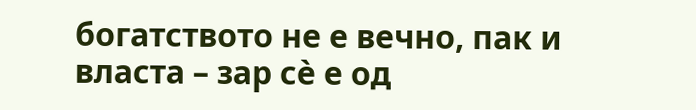богатството не е вечно, пак и власта – зар сѐ е од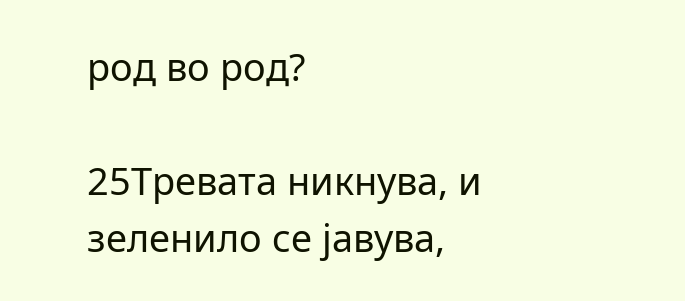род во род?

25Тревата никнува, и зеленило се јавува,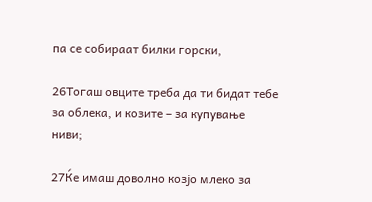па се собираат билки горски,

26Тогаш овците треба да ти бидат тебе за облека, и козите – за купување ниви;

27Ќе имаш доволно козјо млеко за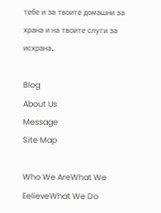тебе и за твоите домашни за храна и на твоите слуги за исхрана.

Blog
About Us
Message
Site Map

Who We AreWhat We EelieveWhat We Do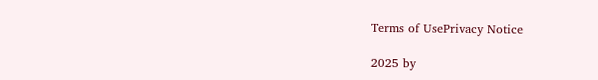Terms of UsePrivacy Notice

2025 by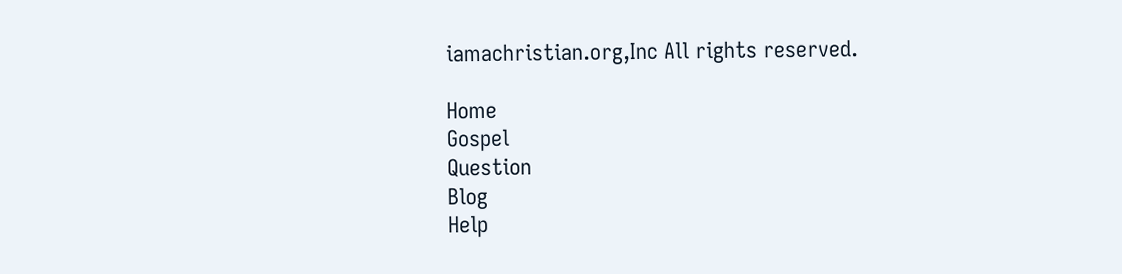iamachristian.org,Inc All rights reserved.

Home
Gospel
Question
Blog
Help